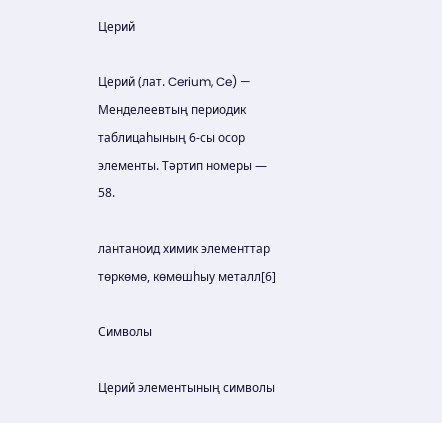Церий

Церий (лат. Cerium, Ce) — Менделеевтың периодик таблицаһының 6-сы осор элементы. Тәртип номеры — 58.

лантаноид химик элементтар төркөмө, көмөшһыу металл[6]

Символы

Церий элементының символы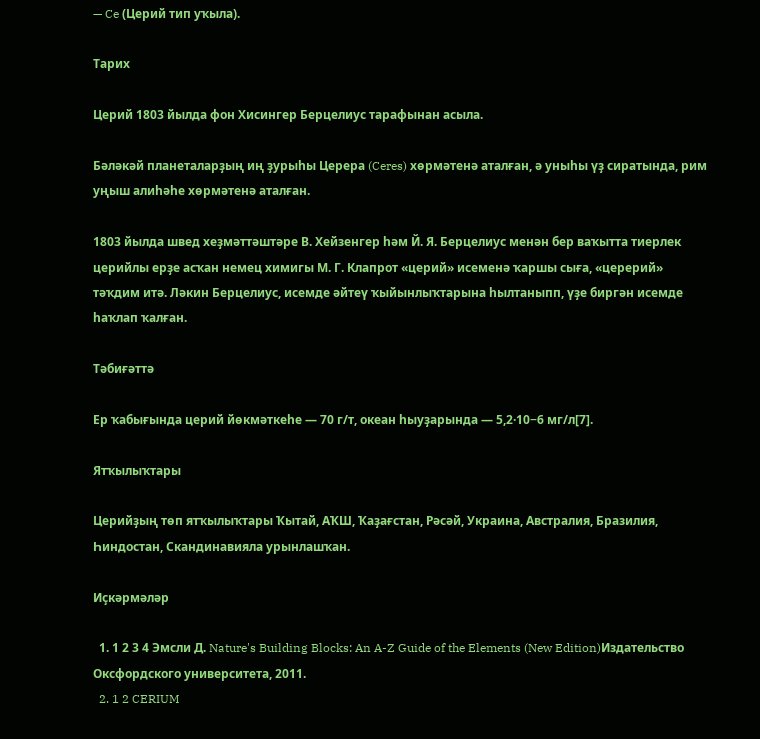— Ce (Церий тип уҡыла).

Тарих

Церий 1803 йылда фон Хисингер Берцелиус тарафынан асыла.

Бәләкәй планеталарҙың иң ҙурыһы Церера (Ceres) хөрмәтенә аталған, ә уныһы үҙ сиратында, рим уңыш алиһәһе хөрмәтенә аталған.

1803 йылда швед хеҙмәттәштәре В. Хейзенгер һәм Й. Я. Берцелиус менән бер ваҡытта тиерлек церийлы ерҙе асҡан немец химигы М. Г. Клапрот «церий» исеменә ҡаршы сыға, «церерий» тәҡдим итә. Ләкин Берцелиус, исемде әйтеү ҡыйынлыҡтарына һылтаныпп, үҙе биргән исемде һаҡлап ҡалған.

Тәбиғәттә

Ер ҡабығында церий йөкмәткеһе — 70 г/т, океан һыуҙарында — 5,2·10−6 мг/л[7].

Ятҡылыҡтары

Церийҙың төп ятҡылыҡтары Ҡытай, АҠШ, Ҡаҙағстан, Рәсәй, Украина, Австралия, Бразилия, Һиндостан, Скандинавияла урынлашҡан.

Иҫкәрмәләр

  1. 1 2 3 4 Эмсли Д. Nature's Building Blocks: An A-Z Guide of the Elements (New Edition)Издательство Оксфордского университета, 2011.
  2. 1 2 CERIUM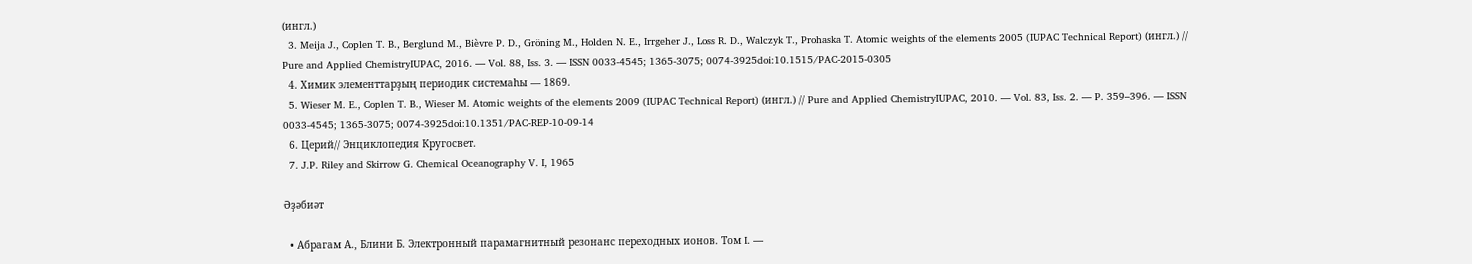(ингл.)
  3. Meija J., Coplen T. B., Berglund M., Bièvre P. D., Gröning M., Holden N. E., Irrgeher J., Loss R. D., Walczyk T., Prohaska T. Atomic weights of the elements 2005 (IUPAC Technical Report) (ингл.) // Pure and Applied ChemistryIUPAC, 2016. — Vol. 88, Iss. 3. — ISSN 0033-4545; 1365-3075; 0074-3925doi:10.1515/PAC-2015-0305
  4. Химик элементтарҙың периодик системаһы — 1869.
  5. Wieser M. E., Coplen T. B., Wieser M. Atomic weights of the elements 2009 (IUPAC Technical Report) (ингл.) // Pure and Applied ChemistryIUPAC, 2010. — Vol. 83, Iss. 2. — P. 359–396. — ISSN 0033-4545; 1365-3075; 0074-3925doi:10.1351/PAC-REP-10-09-14
  6. Церий// Энциклопедия Кругосвет.
  7. J.P. Riley and Skirrow G. Chemical Oceanography V. I, 1965

Әҙәбиәт

  • Абрагам А., Блини Б. Электронный парамагнитный резонанс переходных ионов. Том I. —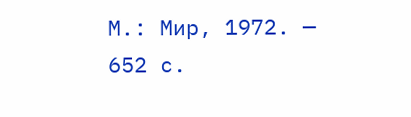М.: Мир, 1972. — 652 с.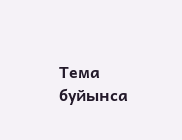Тема буйынса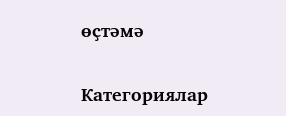өҫтәмә

Категориялар